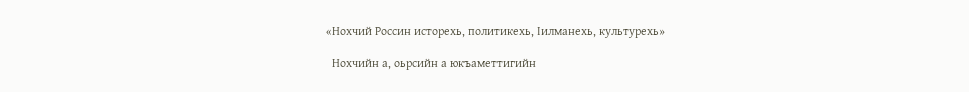«Нохчий Россин исторехь, политикехь, Iилманехь, культурехь»

  Нохчийн а, оьрсийн а юкъаметтигийн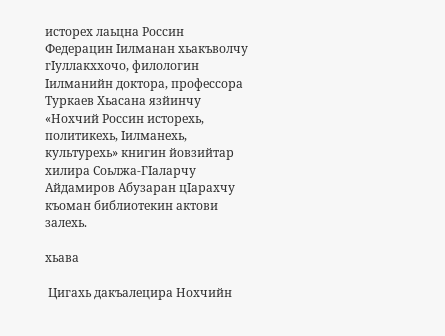исторех лаьцна Россин Федерацин Iилманан хьакъволчу гIуллакххочо, филологин Iилманийн доктора, профессора Туркаев Хьасана язйинчу «Нохчий Россин исторехь, политикехь, Iилманехь, культурехь» книгин йовзийтар хилира Соьлжа-ГIаларчу Айдамиров Абузаран цIарахчу  къоман библиотекин актови залехь.

хьава

 Цигахь дакъалецира Нохчийн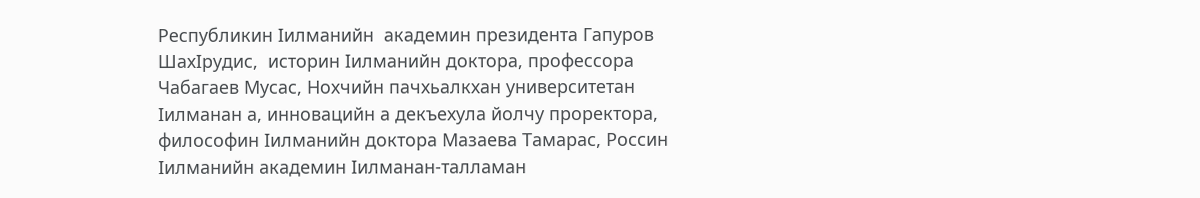Республикин Iилманийн  академин президента Гапуров ШахIрудис,  историн Iилманийн доктора, профессора Чабагаев Мусас, Нохчийн пачхьалкхан университетан Iилманан а, инновацийн а декъехула йолчу проректора, философин Iилманийн доктора Мазаева Тамарас, Россин Iилманийн академин Iилманан-талламан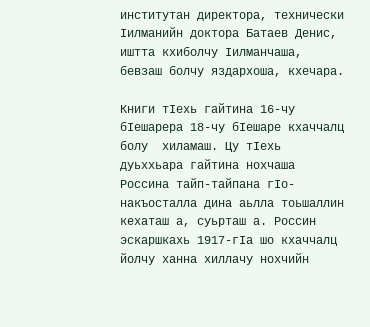институтан директора, технически Iилманийн доктора Батаев Денис, иштта кхиболчу Iилманчаша, бевзаш болчу яздархоша, кхечара.

Книги тIехь гайтина 16-чу бIешарера 18-чу бIешаре кхаччалц болу  хиламаш. Цу тIехь дуьххьара гайтина нохчаша Россина тайп-тайпана гIо-накъосталла дина аьлла тоьшаллин кехаташ а, суьрташ а. Россин эскаршкахь 1917-гIа шо кхаччалц йолчу ханна хиллачу нохчийн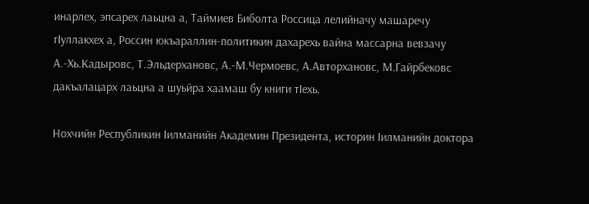инарлех, эпсарех лаьцна а, Таймиев Биболта Россица лелийначу машаречу гIуллакхех а, Россин юкъараллин-политикин дахарехь вайна массарна вевзачу А.-Хь.Кадыровс, Т.Эльдерхановс, А.-М.Чермоевс, А.Авторхановс, М.Гайрбековс дакъалацарх лаьцна а шуьйра хаамаш бу книги тIехь.

Нохчийн Республикин Iилманийн Академин Президента, историн Iилманийн доктора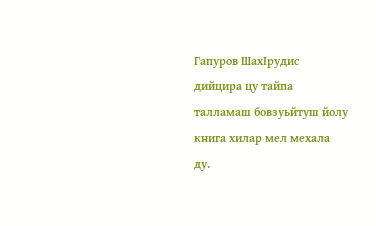Гапуров ШахIрудис дийцира цу тайпа талламаш бовзуьйтуш йолу книга хилар мел мехала ду.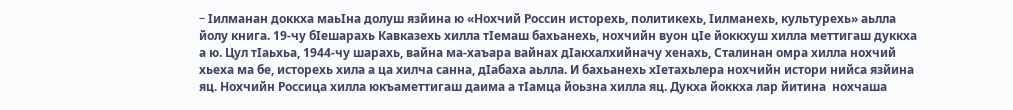– Iилманан доккха маьIна долуш язйина ю «Нохчий Россин исторехь, политикехь, Iилманехь, культурехь» аьлла йолу книга. 19-чу бIешарахь Кавказехь хилла тIемаш бахьанехь, нохчийн вуон цIе йоккхуш хилла меттигаш дуккха а ю. Цул тIаьхьа, 1944-чу шарахь, вайна ма-хаъара вайнах дIакхалхийначу хенахь, Сталинан омра хилла нохчий хьеха ма бе, исторехь хила а ца хилча санна, дIабаха аьлла. И бахьанехь хIетахьлера нохчийн истори нийса язйина яц. Нохчийн Россица хилла юкъаметтигаш даима а тIамца йоьзна хилла яц. Дукха йоккха лар йитина  нохчаша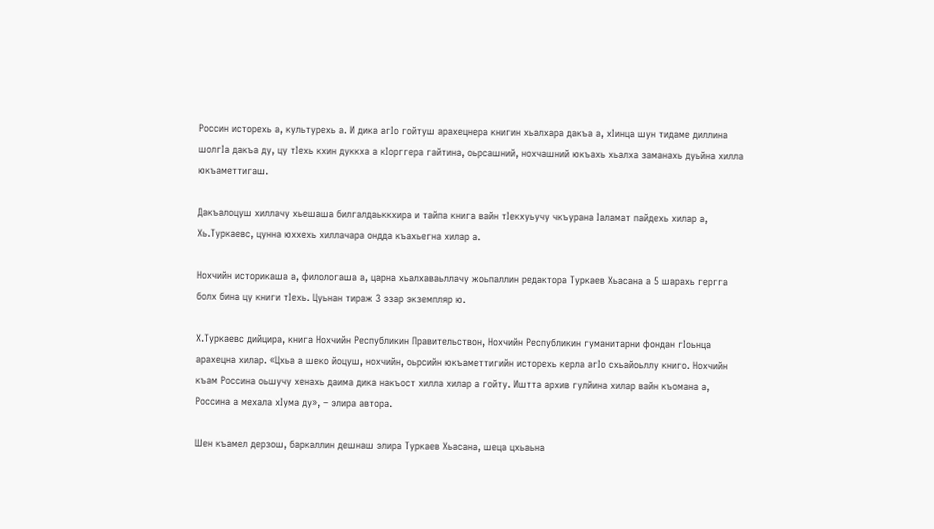Россин исторехь а, культурехь а. И дика агIо гойтуш арахецнера книгин хьалхара дакъа а, хIинца шун тидаме диллина шолгIа дакъа ду, цу тIехь кхин дуккха а кIорггера гайтина, оьрсашний, нохчашний юкъахь хьалха заманахь дуьйна хилла юкъаметтигаш.

Дакъалоцуш хиллачу хьешаша билгалдаьккхира и тайпа книга вайн тIекхуьучу чкъурана Iаламат пайдехь хилар а, Хь.Туркаевс, цунна юххехь хиллачара ондда къахьегна хилар а.

Нохчийн историкаша а, филологаша а, царна хьалхаваьллачу жоьпаллин редактора Туркаев Хьасана а 5 шарахь гергга болх бина цу книги тIехь. Цуьнан тираж 3 эзар экземпляр ю.

Х.Туркаевс дийцира, книга Нохчийн Республикин Правительствон, Нохчийн Республикин гуманитарни фондан гIоьнца арахецна хилар. «Цхьа а шеко йоцуш, нохчийн, оьрсийн юкъаметтигийн исторехь керла агIо схьайоьллу книго. Нохчийн къам Россина оьшучу хенахь даима дика накъост хилла хилар а гойту. Иштта архив гулйина хилар вайн къомана а, Россина а мехала хIума ду», – элира автора.

Шен къамел дерзош, баркаллин дешнаш элира Туркаев Хьасана, шеца цхьаьна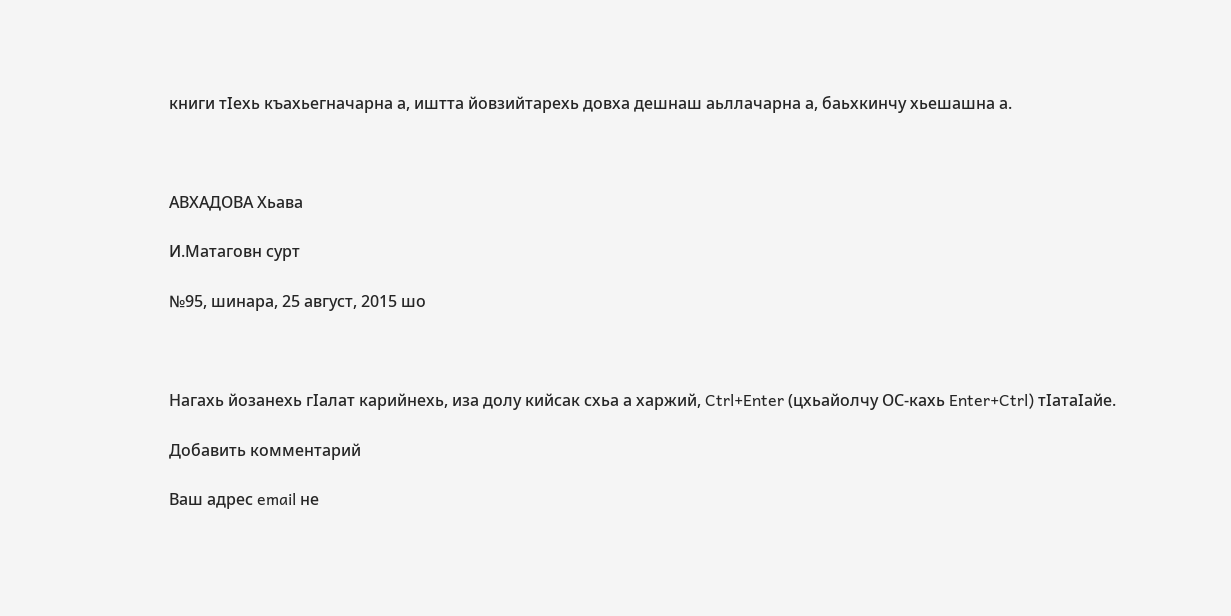книги тIехь къахьегначарна а, иштта йовзийтарехь довха дешнаш аьллачарна а, баьхкинчу хьешашна а.



АВХАДОВА Хьава

И.Матаговн сурт

№95, шинара, 25 август, 2015 шо



Нагахь йозанехь гIалат карийнехь, иза долу кийсак схьа а харжий, Ctrl+Enter (цхьайолчу ОС-кахь Enter+Ctrl) тIатаIайе.

Добавить комментарий

Ваш адрес email не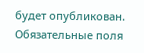будет опубликован. Обязательные поля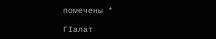помечены *

ГIалат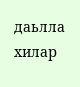даьлла хилар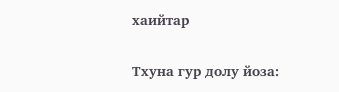хаийтар

Тхуна гур долу йоза: